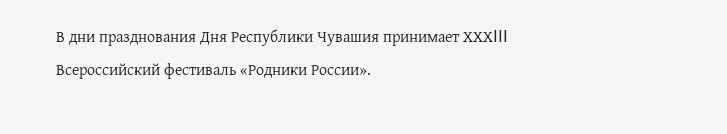В дни празднования Дня Республики Чувашия принимает XXХIII Всероссийский фестиваль «Родники России».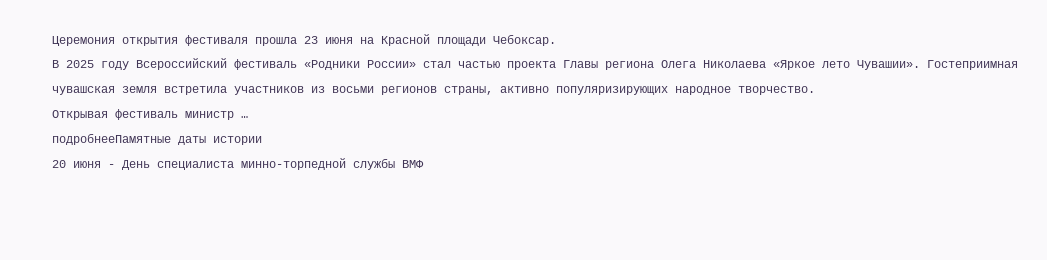Церемония открытия фестиваля прошла 23 июня на Красной площади Чебоксар.
В 2025 году Всероссийский фестиваль «Родники России» стал частью проекта Главы региона Олега Николаева «Яркое лето Чувашии». Гостеприимная чувашская земля встретила участников из восьми регионов страны, активно популяризирующих народное творчество.
Открывая фестиваль министр …
подробнееПамятные даты истории
20 июня - День специалиста минно-торпедной службы ВМФ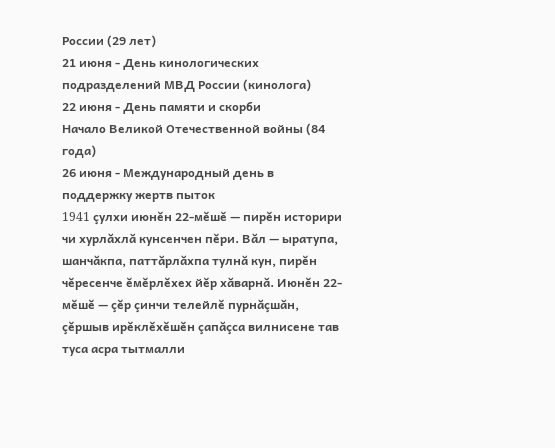России (29 лет)
21 июня - День кинологических подразделений МВД России (кинолога)
22 июня - День памяти и скорби
Начало Великой Отечественной войны (84 года)
26 июня - Международный день в поддержку жертв пыток
1941 çулхи июнĕн 22-мĕшĕ — пирĕн историри чи хурлăхлă кунсенчен пĕри. Вăл — ыратупа, шанчăкпа, паттăрлăхпа тулнă кун, пирĕн чĕресенче ĕмĕрлĕхех йĕр хăварнă. Июнĕн 22-мĕшĕ — çĕр çинчи телейлĕ пурнăçшăн, çĕршыв ирĕклĕхĕшĕн çапăçса вилнисене тав туса асра тытмалли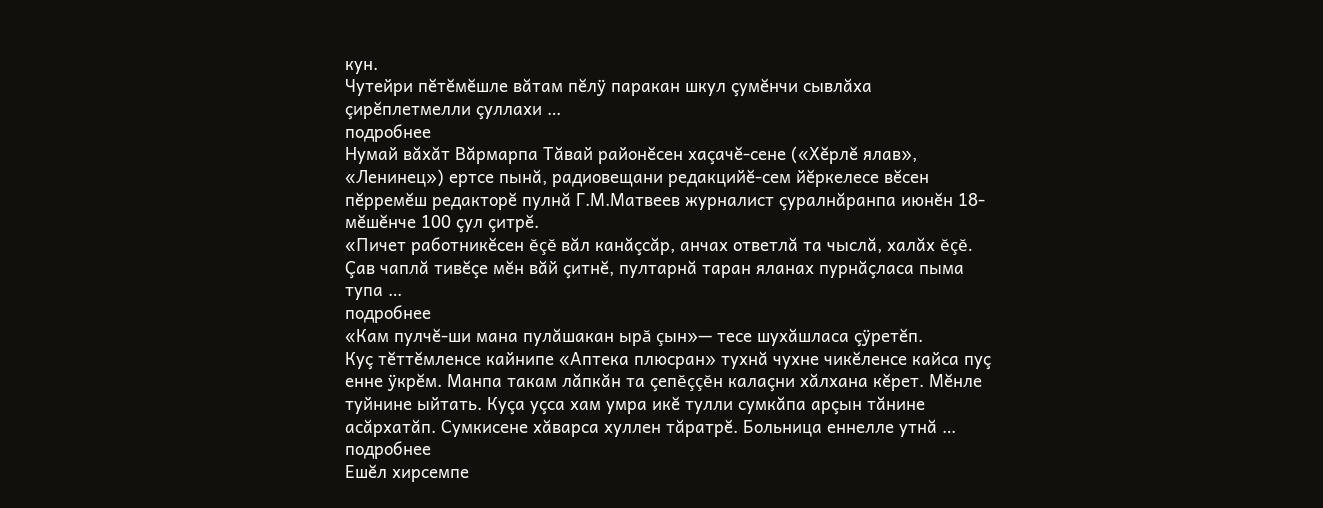кун.
Чутейри пĕтĕмĕшле вăтам пĕлÿ паракан шкул çумĕнчи сывлăха çирĕплетмелли çуллахи …
подробнее
Нумай вăхăт Вăрмарпа Тăвай районĕсен хаçачĕ-сене («Хĕрлĕ ялав», «Ленинец») ертсе пынă, радиовещани редакцийĕ-сем йĕркелесе вĕсен пĕрремĕш редакторĕ пулнă Г.М.Матвеев журналист çуралнăранпа июнĕн 18-мĕшĕнче 100 çул çитрĕ.
«Пичет работникĕсен ĕçĕ вăл канăçсăр, анчах ответлă та чыслă, халăх ĕçĕ. Çав чаплă тивĕçе мĕн вăй çитнĕ, пултарнă таран яланах пурнăçласа пыма тупа …
подробнее
«Кам пулчĕ-ши мана пулăшакан ырă çын»— тесе шухăшласа çÿретĕп.
Куç тĕттĕмленсе кайнипе «Аптека плюсран» тухнă чухне чикĕленсе кайса пуç енне ÿкрĕм. Манпа такам лăпкăн та çепĕççĕн калаçни хăлхана кĕрет. Мĕнле туйнине ыйтать. Куçа уçса хам умра икĕ тулли сумкăпа арçын тăнине асăрхатăп. Сумкисене хăварса хуллен тăратрĕ. Больница еннелле утнă …
подробнее
Ешĕл хирсемпе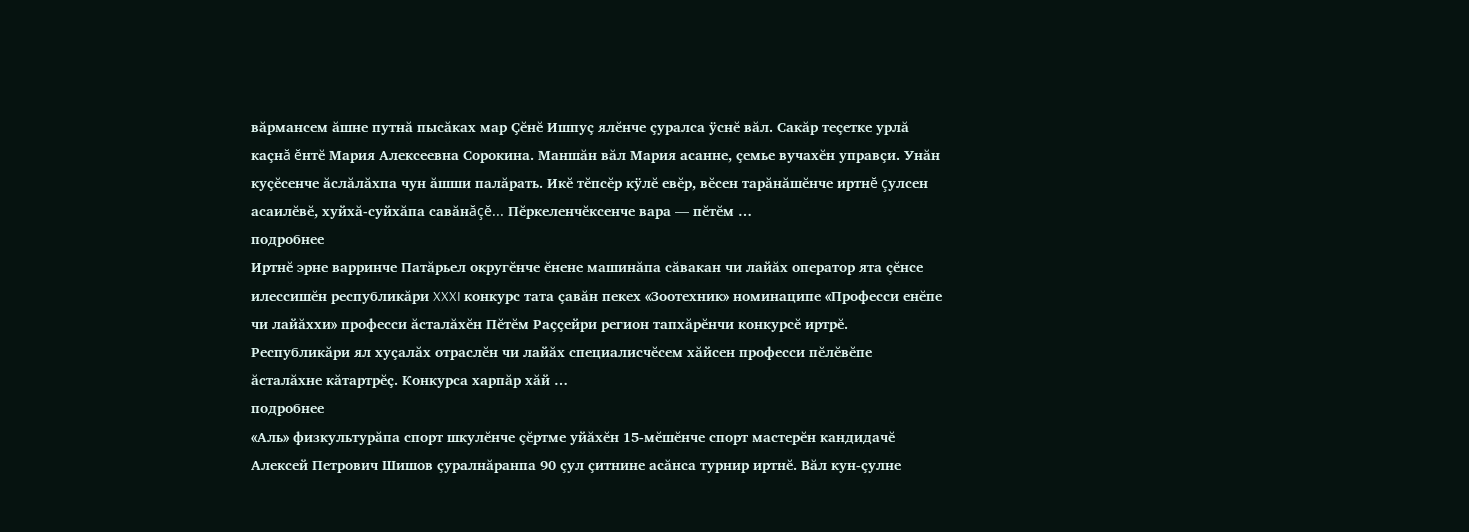вăрмансем ăшне путнă пысăках мар Çĕнĕ Ишпуç ялĕнче çуралса ÿснĕ вăл. Сакăр теçетке урлă каçнă ĕнтĕ Мария Алексеевна Сорокина. Маншăн вăл Мария асанне, çемье вучахĕн управçи. Унăн куçĕсенче ăслăлăхпа чун ăшши палăрать. Икĕ тĕпсĕр кÿлĕ евĕр, вĕсен тарăнăшĕнче иртнĕ çулсен асаилĕвĕ, хуйхă-суйхăпа савăнăçĕ... Пĕркеленчĕксенче вара — пĕтĕм …
подробнее
Иртнĕ эрне варринче Патăрьел округĕнче ĕнене машинăпа сăвакан чи лайăх оператор ята çĕнсе илессишĕн республикăри XXXI конкурс тата çавăн пекех «Зоотехник» номинаципе «Професси енĕпе чи лайăххи» професси ăсталăхĕн Пĕтĕм Раççейри регион тапхăрĕнчи конкурсĕ иртрĕ. Республикăри ял хуçалăх отраслĕн чи лайăх специалисчĕсем хăйсен професси пĕлĕвĕпе ăсталăхне кăтартрĕç. Конкурса харпăр хăй …
подробнее
«Аль» физкультурăпа спорт шкулĕнче çĕртме уйăхĕн 15-мĕшĕнче спорт мастерĕн кандидачĕ Алексей Петрович Шишов çуралнăранпа 90 çул çитнине асăнса турнир иртнĕ. Вăл кун-çулне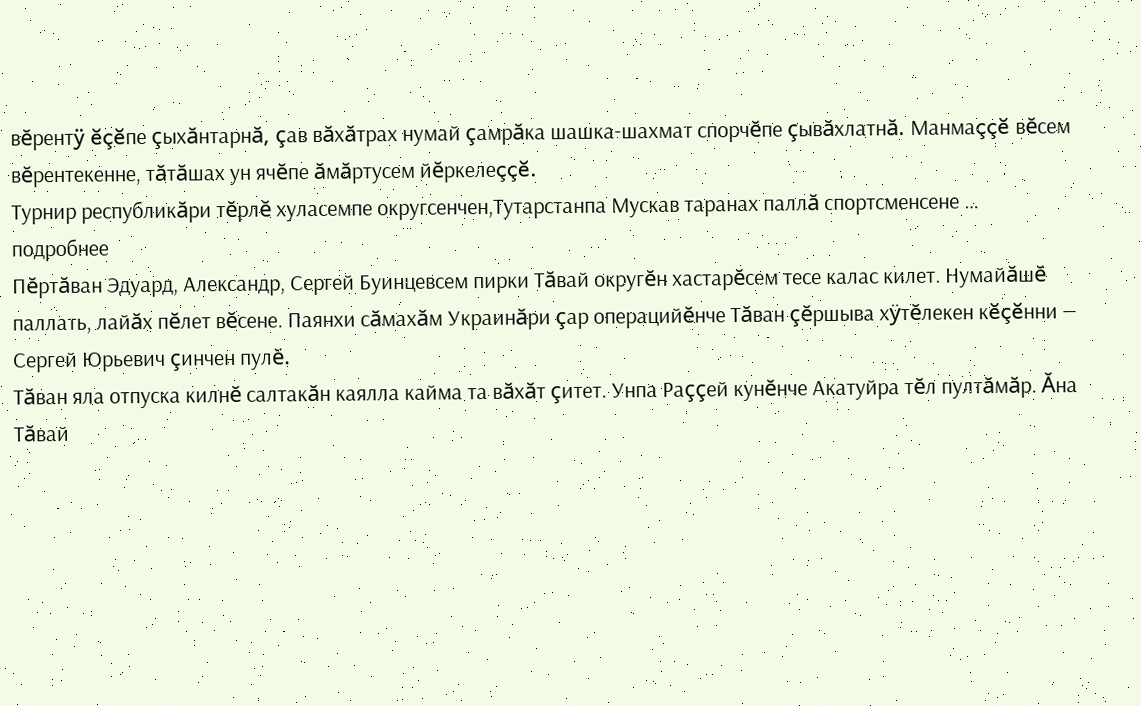вĕрентÿ ĕçĕпе çыхăнтарнă, çав вăхăтрах нумай çамрăка шашка-шахмат спорчĕпе çывăхлатнă. Манмаççĕ вĕсем вĕрентекенне, тăтăшах ун ячĕпе ăмăртусем йĕркелеççĕ.
Турнир республикăри тĕрлĕ хуласемпе округсенчен,Тутарстанпа Мускав таранах паллă спортсменсене …
подробнее
Пĕртăван Эдуард, Александр, Сергей Буинцевсем пирки Тăвай округĕн хастарĕсем тесе калас килет. Нумайăшĕ паллать, лайăх пĕлет вĕсене. Паянхи сăмахăм Украинăри çар операцийĕнче Тăван çĕршыва хÿтĕлекен кĕçĕнни — Сергей Юрьевич çинчен пулĕ.
Тăван яла отпуска килнĕ салтакăн каялла кайма та вăхăт çитет. Унпа Раççей кунĕнче Акатуйра тĕл пултăмăр. Ăна Тăвай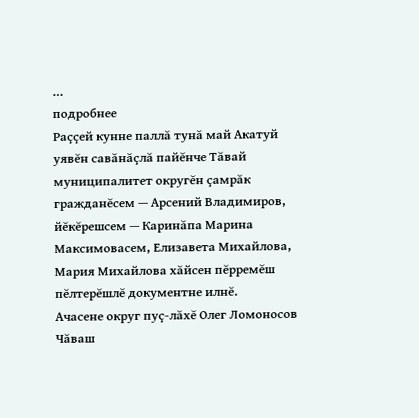…
подробнее
Раççей кунне паллă тунă май Акатуй уявĕн савăнăçлă пайĕнче Тăвай муниципалитет округĕн çамрăк гражданĕсем — Арсений Владимиров, йĕкĕрешсем — Каринăпа Марина Максимовасем, Елизавета Михайлова, Мария Михайлова хăйсен пĕрремĕш пĕлтерĕшлĕ документне илнĕ.
Ачасене округ пуç-лăхĕ Олег Ломоносов Чăваш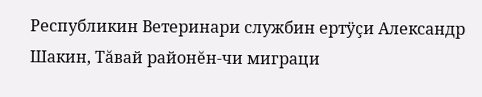Республикин Ветеринари службин ертÿçи Александр Шакин, Тăвай районĕн-чи миграци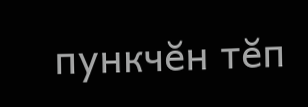пункчĕн тĕп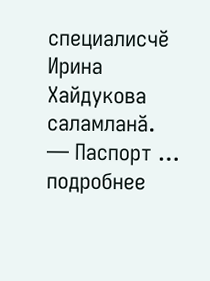специалисчĕ Ирина Хайдукова саламланă.
— Паспорт …
подробнее